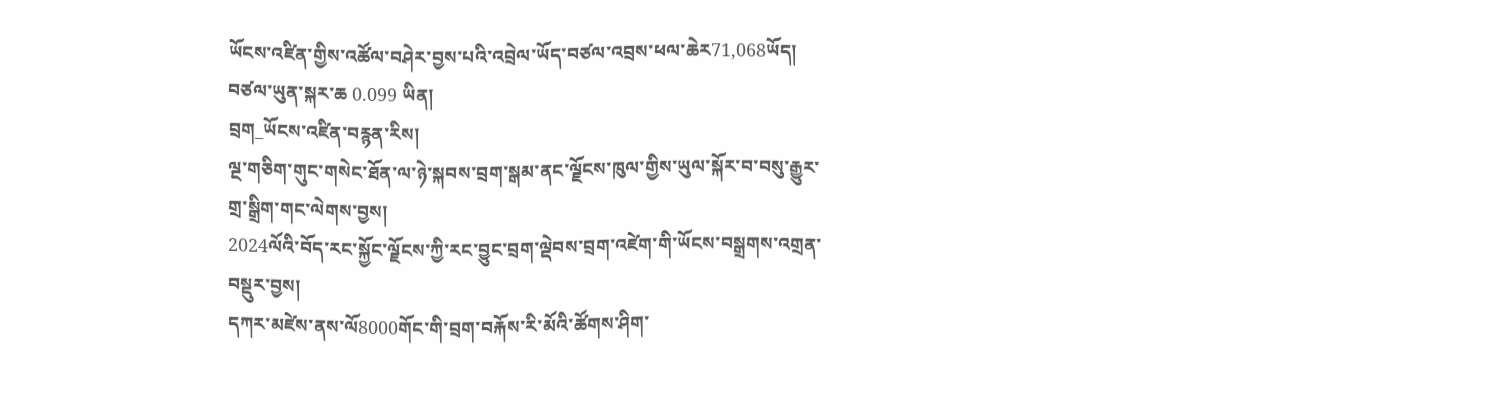ཡོངས་འཛིན་གྱིས་འཚོལ་བཤེར་བྱས་པའི་འབྲེལ་ཡོད་བཙལ་འབྲས་ཕལ་ཆེར71,068ཡོད།  བཙལ་ཡུན་སྐར་ཆ 0.099 ཡིན།
བྲག_ཡོངས་འཛིན་བརྙན་རིས།
ལྔ་གཅིག་གུང་གསེང་ཐོན་ལ་ཉེ་སྐབས་བྲག་སྒམ་ནང་ལྗོངས་ཁུལ་གྱིས་ཡུལ་སྐོར་བ་བསུ་རྒྱུར་གྲ་སྒྲིག་གང་ལེགས་བྱས།
2024ལོའི་བོད་རང་སྐྱོང་ལྗོངས་ཀྱི་རང་བྱུང་བྲག་ལྡེབས་བྲག་འཛེག་གི་ཡོངས་བསྒྲགས་འགྲན་བསྡུར་བྱས།
དཀར་མཛེས་ནས་ལོ8000གོང་གི་བྲག་བརྐོས་རི་མོའི་ཚོགས་ཤིག་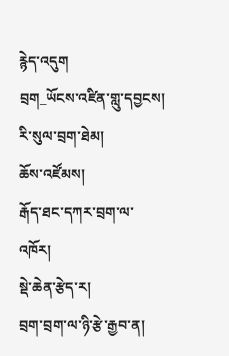རྙེད་འདུག
བྲག_ཡོངས་འཛིན་གླུ་དབྱངས།
རི་སུལ་བྲག་ཐེམ།
ཆོས་འཛོམས།
རྒོད་ཐང་དཀར་བྲག་ལ་འཁོར།
སྡེ་ཆེན་རྩེད་ར།
བྲག་བྲག་ལ་ཉི་རྩེ་རྒྱབ་ན།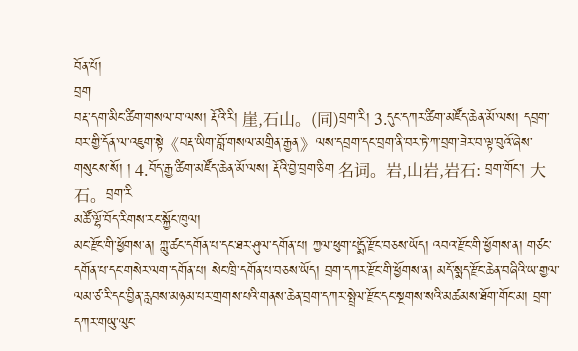བོན་པོ།
བྲག
བརྡ་དག་མིང་ཚིག་གསལ་བ་ལས། རྡོའི་རི། 崖,石山。(同)བྲག་རི། 3.དུང་དཀར་ཚིག་མཛོད་ཆེན་མོ་ལས། དབྲག་བར་གྱི་དོན་ལ་འཇུག་སྟེ《བརྡ་ཡིག་བློ་གསལ་མགྲིན་རྒྱན》ལས་དབྲག་དང་བྲག་ནི་བར་ཏེ་ཀ་བྲག་ཟེར་བ་ལྟ་བུའོ་ཞེས་གསུངས་སོ། ། 4.བོད་རྒྱ་ཚིག་མཛོད་ཆེན་མོ་ལས། རྡོའི་བྱེ་བྲག་ཅིག 名词。岩,山岩,岩石: བྲག་གོང་། 大石。བྲག་རི
མཚོ་ལྷོ་བོད་རིགས་རང་སྐྱོང་ཁུལ།
མང་རྫོང་གི་ཕྱོགས་ན། ཀླུ་ཚང་དགོན་པ་དང་ཐར་ཤུལ་དགོན་པ། ཀྱལ་ཕུག་པདྨོ་རྫོང་བཅས་ཡོད། འབའ་རྫོང་གི་ཕྱོགས་ན། གཙང་དགོན་པ་དང་གསེར་ལག་དགོན་པ། སེང་ཁྲི་དགོན་པ་བཅས་ཡོད། བྲག་དཀར་རྫོང་གི་ཕྱོགས་ན། མདོ་སྨད་རྫོང་ཆེན་བཞིའི་ཡ་གྱལ་ལམ་ཙ་རི་དང་བྱིན་རླབས་མཉམ་པར་གྲགས་པའི་གནས་ཆེན་བྲག་དཀར་སྤྲེལ་རྫོང་དང་སྔགས་སའི་མཚམས་ཐོག་གོང་མ། བྲག་དཀར་གཡུ་ལུང་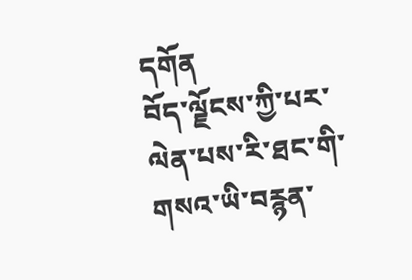དགོན
བོད་ལྗོངས་ཀྱི་པར་ལེན་པས་རི་ཐང་གི་གསའ་ཡི་བརྙན་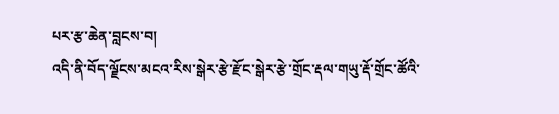པར་རྩ་ཆེན་བླངས་བ།
འདི་ནི་བོད་ལྗོངས་མངའ་རིས་སྒེར་རྩེ་རྫོང་སྒེར་རྩེ་གྲོང་རྡལ་གཡུ་རྡོ་གྲོང་ཚོའི་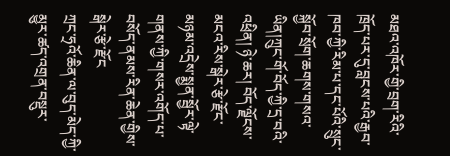མཐའ་འཁོར་གྱི་བྲག་རིའི་ཁྲོད་པར་དུ་བླངས་པའི་རྒྱབ་ཁབ་ཀྱི་རིམ་པ་དང་པོའི་སྲུང་སྐྱོབ་སྲོག་ཆགས་གསའ་ཡིན།ཀྲུང་གོ་བོད་ཀྱི་དྲ་བའི་འཕྲིན། ཉེ་ཆར། བོད་ལྗོངས་མངའ་རིས་སྒེར་རྩེ་རྫོང་མཉམ་འདྲེས་སྨྱན་སྦྱོར་ལྟེ་གནས་ཀྱི་གསར་འགོད་པ་བསོད་ནམས་རིན་ཆེན་གྱིས་སྒེར་རྩེ་རྫོང
ཀྲང་ཧྲའོ་ཆིན་ལ་བུད་མེད་ཀྱི་མྱུར་ཚད་འགྲན་བསྡུར་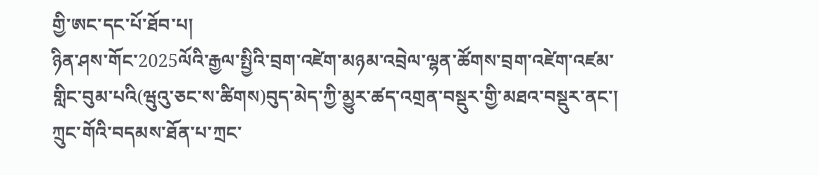གྱི་ཨང་དང་པོ་ཐོབ་པ།
ཉིན་ཤས་གོང་2025ལོའི་རྒྱལ་སྤྱིའི་བྲག་འཛེག་མཉམ་འབྲེལ་ལྷན་ཚོགས་བྲག་འཛེག་འཛམ་གླིང་བུམ་པའི(ཝུའུ་ཅང་ས་ཚིགས)བུད་མེད་ཀྱི་མྱུར་ཚད་འགྲན་བསྡུར་གྱི་མཐའ་བསྡུར་ནང་། ཀྲུང་གོའི་བདམས་ཐོན་པ་ཀྲང་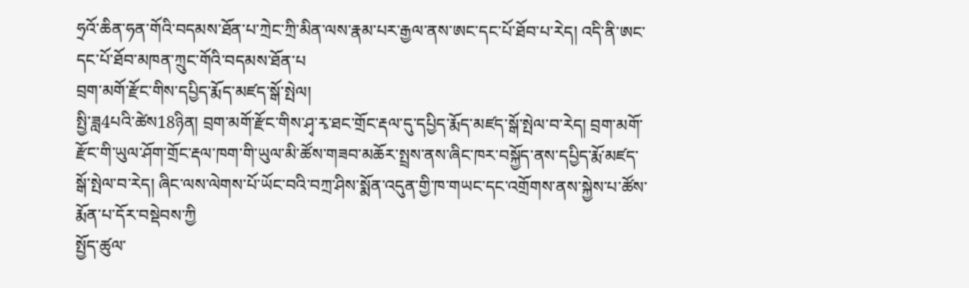ཧྲའོ་ཆིན་ཧན་གོའི་བདམས་ཐོན་པ་ཀྲེང་ཀྲི་མིན་ལས་རྣམ་པར་རྒྱལ་ནས་ཨང་དང་པོ་ཐོབ་པ་རེད། འདི་ནི་ཨང་དང་པོ་ཐོབ་མཁན་ཀྲུང་གོའི་བདམས་ཐོན་པ
བྲག་མགོ་རྫོང་གིས་དཔྱིད་རྨོད་མཛད་སྒོ་སྤེལ།
སྤྱི་ཟླ4པའི་ཚེས18ཉིན། བྲག་མགོ་རྫོང་གིས་ཤྭ་རྭ་ཐང་གྲོང་རྡལ་དུ་དཔྱིད་རྨོད་མཛད་སྒོ་སྤེལ་བ་རེད། བྲག་མགོ་རྫོང་གི་ཡུལ་ཤོག་གྲོང་རྡལ་ཁག་གི་ཡུལ་མི་ཚོས་གཟབ་མཆོར་སྤྲས་ནས་ཞིང་ཁར་བསྐྱོད་ནས་དཔྱིད་རྨོ་མཛད་སྒོ་སྤེལ་བ་རེད། ཞིང་ལས་ལེགས་པོ་ཡོང་བའི་བཀྲ་ཤིས་སྨོན་འདུན་གྱི་ཁ་གཡང་དང་འགྲོགས་ནས་སྐྱེས་པ་ཚོས་རྨོན་པ་དོར་བསྡེབས་ཀྱི
སྤྱོད་ཚུལ་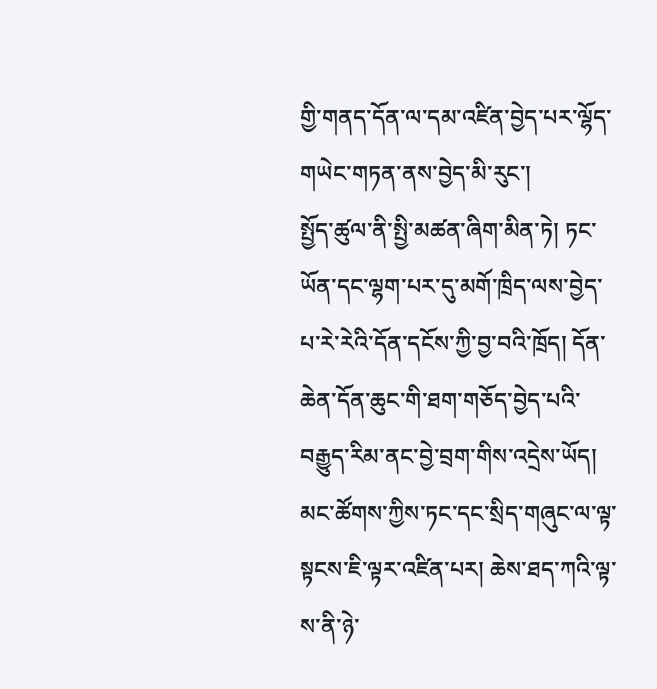གྱི་གནད་དོན་ལ་དམ་འཛིན་བྱེད་པར་ལྷོད་གཡེང་གཏན་ནས་བྱེད་མི་རུང་།
སྤྱོད་ཚུལ་ནི་སྤྱི་མཚན་ཞིག་མིན་ཏེ། ཏང་ཡོན་དང་ལྷག་པར་དུ་མགོ་ཁྲིད་ལས་བྱེད་པ་རེ་རེའི་དོན་དངོས་ཀྱི་བྱ་བའི་ཁྲོད། དོན་ཆེན་དོན་ཆུང་གི་ཐག་གཅོད་བྱེད་པའི་བརྒྱུད་རིམ་ནང་བྱེ་བྲག་གིས་འདྲེས་ཡོད། མང་ཚོགས་ཀྱིས་ཏང་དང་སྲིད་གཞུང་ལ་ལྟ་སྟངས་ཇི་ལྟར་འཛིན་པར། ཆེས་ཐད་ཀའི་ལྟ་ས་ནི་ཉེ་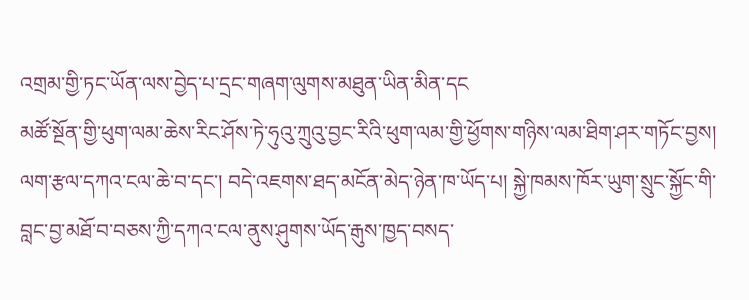འགྲམ་གྱི་ཏང་ཡོན་ལས་བྱེད་པ་དྲང་གཞག་ལུགས་མཐུན་ཡིན་མིན་དང
མཚོ་སྔོན་གྱི་ཕུག་ལམ་ཆེས་རིང་ཤོས་ཏེ་ཧུའུ་ཀྲུའུ་བྱང་རིའི་ཕུག་ལམ་གྱི་ཕྱོགས་གཉིས་ལམ་ཐིག་ཤར་གཏོང་བྱས།
ལག་རྩལ་དཀའ་ངལ་ཆེ་བ་དང་། བདེ་འཇགས་ཐད་མངོན་མེད་ཉེན་ཁ་ཡོད་པ། སྐྱེ་ཁམས་ཁོར་ཡུག་སྲུང་སྐྱོང་གི་བླང་བྱ་མཐོ་བ་བཅས་ཀྱི་དཀའ་ངལ་ནུས་ཤུགས་ཡོད་རྒུས་ཁྱད་བསད་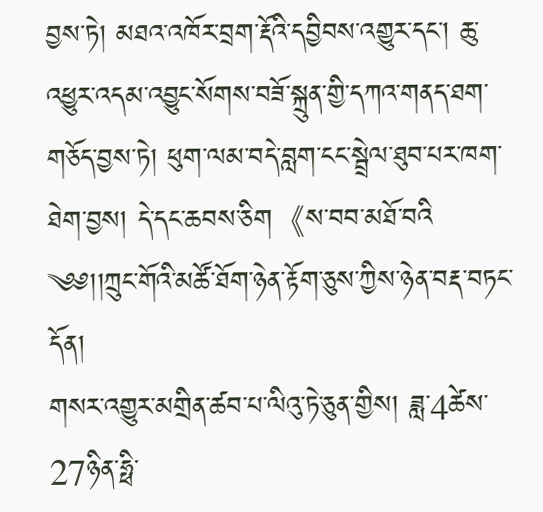བྱས་ཏེ། མཐའ་འཁོར་བྲག་རྡོའི་དབྱིབས་འགྱུར་དང་། ཆུ་འཕྱུར་འདམ་འབྱུང་སོགས་བཟོ་སྐྲུན་གྱི་དཀའ་གནད་ཐག་གཅོད་བྱས་ཏེ། ཕུག་ལམ་བདེ་བླག་ངང་སྦྲེལ་ཐུབ་པར་ཁག་ཐེག་བྱས། དེ་དང་ཆབས་ཅིག《ས་བབ་མཐོ་བའི
༄༅།།ཀྲུང་གོའི་མཚོ་ཐོག་ཉེན་རྟོག་ཅུས་ཀྱིས་ཉེན་བརྡ་བཏང་དོན།
གསར་འགྱུར་མགྲིན་ཚབ་པ་ལིའུ་ཏེ་ཅུན་གྱིས། ཟླ་4ཚེས་27ཉིན་ཧྥི་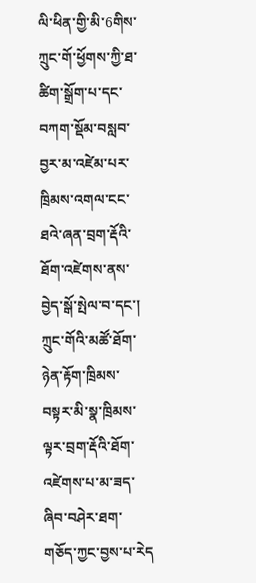ལི་ཕིན་གྱི་མི་6གིས་ཀྲུང་གོ་ཕྱོགས་ཀྱི་ཐ་ཚིག་སྒྲོག་པ་དང་བཀག་སྡོམ་བསླབ་བྱར་མ་འཛེམ་པར་ཁྲིམས་འགལ་ངང་ཐའེ་ཞན་བྲག་རྡོའི་ཐོག་འཛེགས་ནས་བྱེད་སྒོ་སྤེལ་བ་དང་། ཀྲུང་གོའི་མཚོ་ཐོག་ཉེན་རྟོག་ཁྲིམས་བསྟར་མི་སྣ་ཁྲིམས་ལྟར་བྲག་རྡོའི་ཐོག་འཛེགས་པ་མ་ཟད་ཞིབ་བཤེར་ཐག་གཅོད་ཀྱང་བྱས་པ་རེད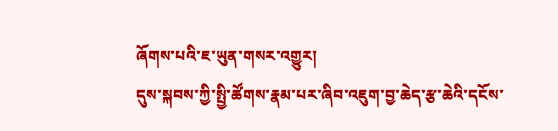ཞོགས་པའི་ཇ་ཡུན་གསར་འགྱུར།
དུས་སྐབས་ཀྱི་སྤྱི་ཚོགས་རྣམ་པར་ཞིབ་འཇུག་བྱ་ཆེད་རྩ་ཆེའི་དངོས་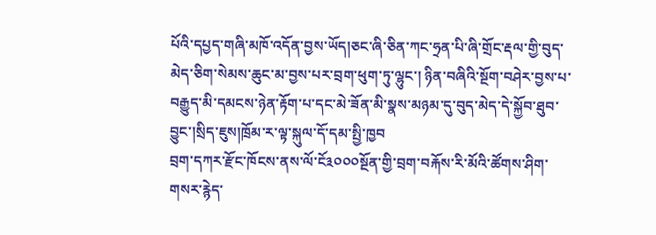པོའི་དཔྱད་གཞི་མཁོ་འདོན་བྱས་ཡོད།ཅང་ཞི་ཅིན་ཀང་ཧྲན་པི་ཞི་གྲོང་རྡལ་གྱི་བུད་མེད་ཅིག་སེམས་ཆུང་མ་བྱས་པར་བྲག་ཕུག་ཏུ་ལྷུང་། ཉིན་བཞིའི་སྔོག་བཤེར་བྱས་པ་བརྒྱུད་མི་དམངས་ཉེན་རྟོག་པ་དང་མེ་ཟོན་མི་སྣས་མཉམ་དུ་བུད་མེད་དེ་སྐྱོབ་ཐུབ་བྱུང་།སྲིད་ཇུས།ཁྲོམ་ར་ལྟ་སྐུལ་དོ་དམ་སྤྱི་ཁྱབ
བྲག་དཀར་རྫོང་ཁོངས་ནས་ལོ་ངོ༣༠༠༠སྔོན་གྱི་བྲག་བརྐོས་རི་མོའི་ཚོགས་ཤིག་གསར་རྙེད་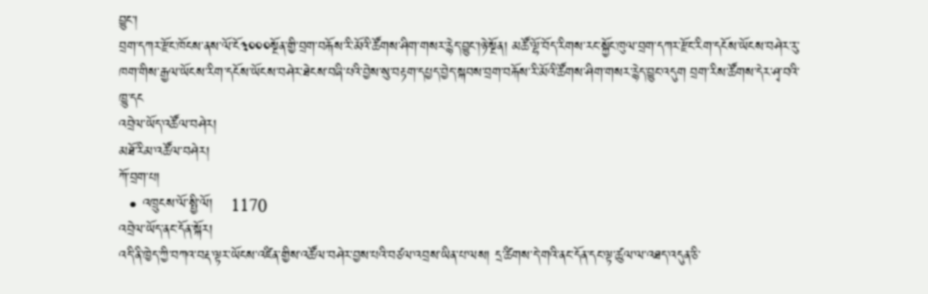བྱུང་།
བྲག་དཀར་རྫོང་ཁོངས་ནས་ལོ་ངོ༣༠༠༠སྔོན་གྱི་བྲག་བརྐོས་རི་མོའི་ཚོགས་ཤིག་གསར་རྙེད་བྱུང་།ཉེ་སྔོན། མཚོ་ལྷོ་བོད་རིགས་རང་སྐྱོང་ཁུལ་བྲག་དཀར་རྫོང་རིག་དངོས་ཡོངས་བཤེར་རུ་ཁག་གིས་རྒྱལ་ཡོངས་རིག་དངོས་ཡོངས་བཤེར་ཐེངས་བཞི་པའི་བྱེས་སུ་བརྟག་དཔྱད་བྱེད་སྐབས་བྲག་བརྐོས་རི་མོའི་ཚོགས་ཤིག་གསར་རྙེད་བྱུང་འདུག བྲག་རིས་ཚོགས་དེར་ཤྭ་བའི་ཁྱུ་དང
འབྲེལ་ཡོད་འཚོལ་བཤེར།
མཐོ་རིམ་འཚོལ་བཤེར།
ཀོ་བྲག་པ།
  • འཁྲུངས་ལོ་སྤྱི་ལོ།    1170
འབྲེལ་ཡོད་ནང་དོན་སྐོར།
འདི་ནི་ཁྱེད་ཀྱི་བཀའ་བརྡ་ལྟར་ཡོངས་འཛིན་གྱིས་འཚོལ་བཤེར་བྱས་པའི་བཙལ་འབྲས་ཡིན་པ་ལས། དྲ་ཚིགས་དེ་གའི་ནང་དོན་དང་ལྟ་ཚུལ་ལ་འཐད་འདུན་ཅི་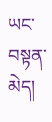ཡང་བསྟན་མེད།